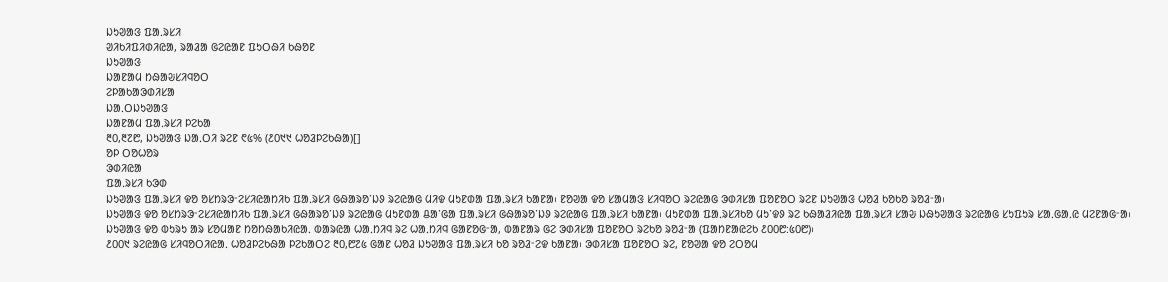ᱡᱩᱣᱟᱝ ᱯᱟᱹᱨᱥᱤ
ᱣᱤᱠᱤᱯᱤᱰᱤᱭᱟ, ᱨᱟᱲᱟ ᱜᱮᱭᱟᱱ ᱯᱩᱛᱷᱤ ᱠᱷᱚᱱ
ᱡᱩᱣᱟᱝ
ᱡᱟᱱᱟᱢ ᱴᱷᱟᱶᱥᱤᱧᱚᱛ
ᱮᱞᱟᱠᱟᱳᱰᱤᱥᱟ
ᱡᱟᱹᱛᱡᱩᱣᱟᱝ
ᱡᱟᱱᱟᱢ ᱯᱟᱹᱨᱥᱤ ᱞᱮᱠᱟ
᱓᱐,᱓᱗᱘, ᱡᱩᱣᱟᱝ ᱡᱟᱹᱛᱤ ᱨᱮᱱ ᱖᱕% (᱒᱐᱑᱑ ᱦᱚᱲᱞᱮᱠᱷᱟ)[]
ᱚᱞ ᱛᱚᱦᱚᱨ
ᱳᱰᱤᱭᱟ
ᱯᱟᱹᱨᱥᱤ ᱠᱳᱰ
ᱡᱩᱣᱟᱝ ᱯᱟᱹᱨᱥᱤ ᱫᱚ ᱚᱥᱴᱨᱳᱼᱮᱥᱤᱭᱟᱴᱤᱠ ᱯᱟᱹᱨᱥᱤ ᱜᱷᱟᱨᱚᱸᱡᱽ ᱨᱮᱭᱟᱜ ᱢᱤᱫ ᱢᱩᱱᱰᱟ ᱯᱟᱹᱨᱥᱤ ᱠᱟᱱᱟ᱾ ᱱᱚᱣᱟ ᱫᱚ ᱥᱟᱢᱟᱝ ᱥᱤᱧᱚᱛ ᱨᱮᱭᱟᱜ ᱳᱰᱤᱥᱟ ᱯᱚᱱᱚᱛ ᱨᱮᱱ ᱡᱩᱣᱟᱝ ᱦᱚᱲ ᱠᱚᱠᱚ ᱨᱚᱲᱼᱟ᱾
ᱡᱩᱣᱟᱝ ᱫᱚ ᱚᱥᱴᱨᱳᱼᱮᱥᱤᱭᱟᱴᱤᱠ ᱯᱟᱹᱨᱥᱤ ᱜᱷᱟᱨᱚᱸᱡᱽ ᱨᱮᱭᱟᱜ ᱢᱩᱱᱰᱟ ᱪᱟᱸᱜᱟ ᱯᱟᱹᱨᱥᱤ ᱜᱷᱟᱨᱚᱸᱡᱽ ᱨᱮᱭᱟᱜ ᱯᱟᱹᱨᱥᱤ ᱠᱟᱱᱟ᱾ ᱢᱩᱱᱰᱟ ᱯᱟᱹᱨᱥᱤᱠᱚ ᱢᱩᱸᱫᱽ ᱨᱮ ᱠᱷᱟᱲᱤᱭᱟ ᱯᱟᱹᱨᱥᱤ ᱥᱟᱶ ᱡᱷᱩᱣᱟᱝ ᱨᱮᱭᱟᱜ ᱥᱩᱯᱩᱨ ᱥᱟᱹᱜᱟᱹᱭ ᱢᱮᱱᱟᱜᱼᱟ᱾
ᱡᱩᱣᱟᱝ ᱫᱚ ᱵᱩᱨᱩ ᱟᱨ ᱥᱚᱢᱟᱱ ᱴᱚᱴᱷᱟᱠᱤᱭᱟᱹ ᱵᱟᱨᱭᱟ ᱦᱟᱹᱴᱤᱧ ᱨᱮ ᱦᱟᱹᱴᱤᱧ ᱜᱟᱱᱚᱜᱼᱟ, ᱵᱟᱱᱟᱨ ᱜᱮ ᱳᱰᱤᱥᱟ ᱯᱚᱱᱚᱛ ᱨᱮᱠᱚ ᱨᱚᱲᱼᱟ (ᱯᱟᱴᱱᱟᱭᱮᱠ ᱒᱐᱐᱘:᱕᱐᱘)᱾
᱒᱐᱐᱑ ᱨᱮᱭᱟᱜ ᱥᱤᱧᱚᱛᱤᱭᱟᱹ ᱦᱚᱲᱞᱮᱠᱷᱟ ᱞᱮᱠᱟᱛᱮ ᱓᱐,᱘᱗᱕ ᱜᱟᱱ ᱦᱚᱲ ᱡᱩᱣᱟᱝ ᱯᱟᱹᱨᱥᱤ ᱠᱚ ᱨᱚᱲᱼᱮᱫ ᱠᱟᱱᱟ᱾ ᱳᱰᱤᱥᱟ ᱯᱚᱱᱚᱛ ᱨᱮ, ᱱᱚᱣᱟ ᱫᱚ ᱮᱛᱚᱢ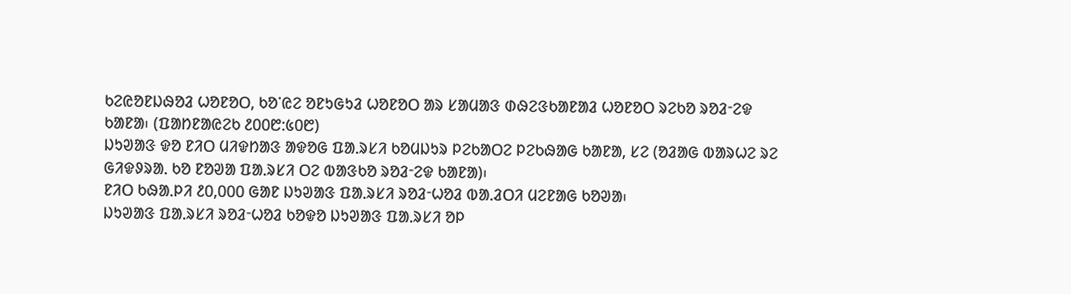ᱠᱮᱭᱚᱱᱡᱷᱚᱲ ᱦᱚᱱᱚᱛ, ᱠᱚᱸᱭᱮ ᱚᱱᱩᱜᱩᱲ ᱦᱚᱱᱚᱛ ᱟᱨ ᱥᱟᱢᱟᱝ ᱰᱷᱮᱝᱠᱟᱱᱟᱲ ᱦᱚᱱᱚᱛ ᱨᱮᱠᱚ ᱨᱚᱲᱼᱮᱫ ᱠᱟᱱᱟ᱾ (ᱯᱟᱴᱱᱟᱭᱮᱠ ᱒᱐᱐᱘:᱕᱐᱘)
ᱡᱩᱣᱟᱝ ᱫᱚ ᱱᱤᱛ ᱢᱤᱫᱴᱟᱝ ᱟᱫᱚᱜ ᱯᱟᱹᱨᱥᱤ ᱠᱚᱢᱡᱩᱨ ᱞᱮᱠᱟᱛᱮ ᱞᱮᱠᱷᱟᱜ ᱠᱟᱱᱟ, ᱥᱮ (ᱚᱲᱟᱜ ᱵᱟᱨᱦᱮ ᱨᱮ ᱜᱤᱫᱽᱨᱟᱹ ᱠᱚ ᱱᱚᱣᱟ ᱯᱟᱹᱨᱥᱤ ᱛᱮ ᱵᱟᱝᱠᱚ ᱨᱚᱲᱼᱮᱫ ᱠᱟᱱᱟ)᱾
ᱱᱤᱛ ᱠᱷᱟᱹᱞᱤ ᱒᱐,᱐᱐᱐ ᱜᱟᱱ ᱡᱩᱣᱟᱝ ᱯᱟᱹᱨᱥᱤ ᱨᱚᱲᱼᱦᱚᱲ ᱵᱟᱹᱲᱛᱤ ᱢᱮᱱᱟᱜ ᱠᱚᱣᱟ᱾
ᱡᱩᱣᱟᱝ ᱯᱟᱹᱨᱥᱤ ᱨᱚᱲᱼᱦᱚᱲ ᱠᱚᱫᱚ ᱡᱩᱣᱟᱝ ᱯᱟᱹᱨᱥᱤ ᱚᱞ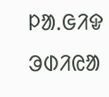ᱞᱟᱹᱜᱤᱫ ᱳᱰᱤᱭᱟ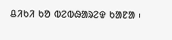ᱪᱤᱠᱤ ᱠᱚ ᱵᱮᱵᱷᱟᱨᱮᱫ ᱠᱟᱱᱟ ᱾